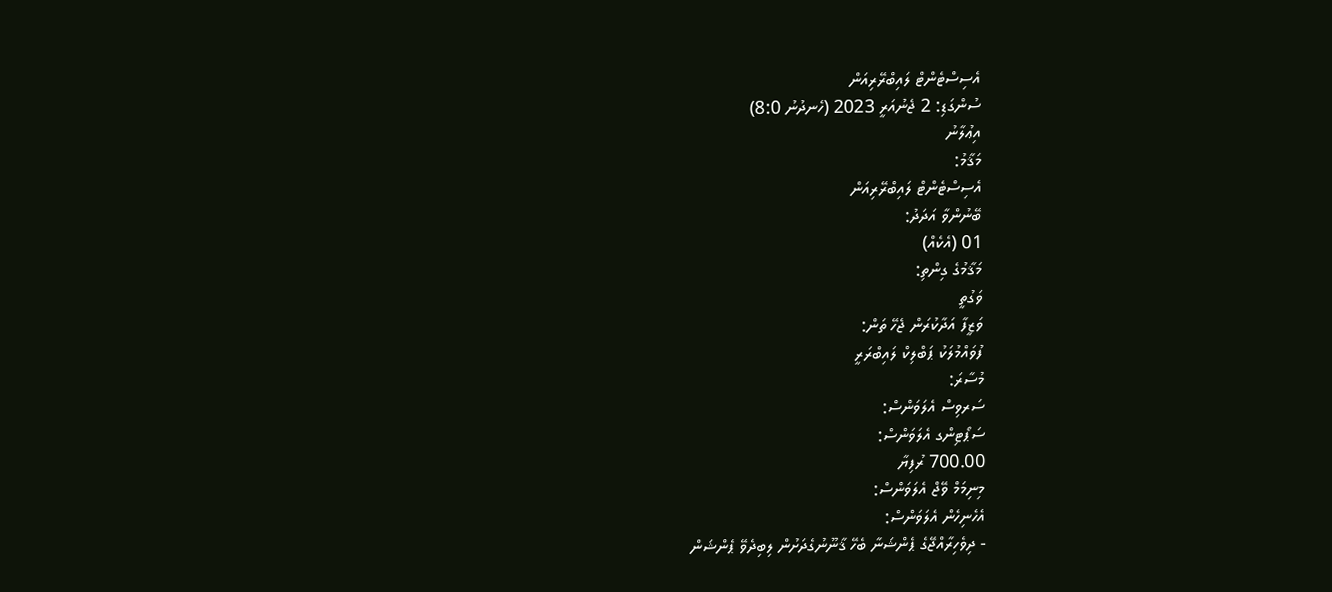އެސިސްޓެންޓް ލައިބްރޭރިއަން
ސުންގަޑި: 2 ޖެނުއަރީ 2023 (ހެނދުނު 8:0)
އިޢުލާނު
މަޤާމު:
އެސިސްޓެންޓް ލައިބްރޭރިއަން
ބޭނުންވާ އަދަދު:
01 (އެކެއް)
މަޤާމުގެ ގިންތި:
ވަގުތީ
ވަޒީފާ އަދާކުރަން ޖެހޭ ތަން:
ފުވައްމުލަކު ޕަބްލިކް ލައިބްރަރީ
މުސާރަ:
ސަރވިސް އެލަވަންސް:
ސަޕޯޓިންގ އެލަވަންސް:
700.00 ރުފިޔާ
މިނިމަމް ވޭޖް އެލަވަންސް:
އެހެނިހެން އެލަވަންސް:
- ދިވެހިރާއްޖޭގެ ޕެންޝަނާ ބެހޭ ޤާނޫނުގެދަށުން ލިބިދެވޭ ޕެންޝަން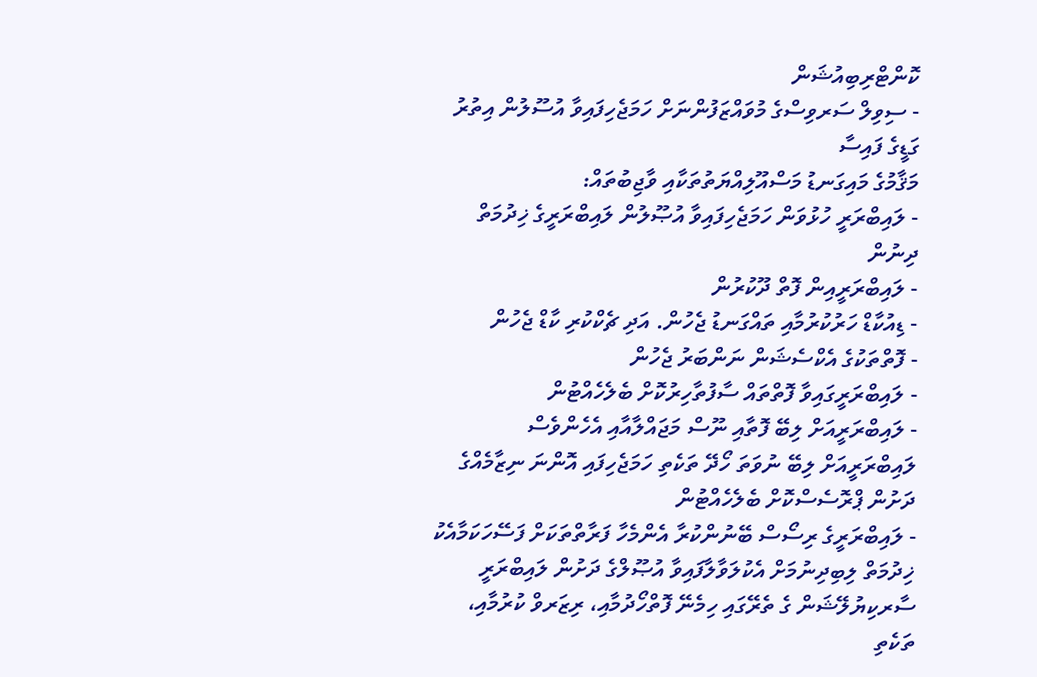ކޮންޓްރިބިއުޝަން
- ސިވިލް ސަރވިސްގެ މުވައްޒަފުންނަށް ހަމަޖެހިފައިވާ އުސޫލުން އިތުރު ގަޑީގެ ފައިސާ
މަޤާމުގެ މައިގަނޑު މަސްއޫލިއްޔަތުތަކާއި ވާޖިބުތައް:
- ލައިބްރަރީ ހުޅުވަން ހަމަޖެހިފައިވާ އުޞޫލުން ލައިބްރަރީގެ ޚިދުމަތް ދިނުން
- ލައިބްރަރީއިން ފޮތް ދޫކުރުން
- ޑިއުކާޑް ހަރުކުރުމާއި ތައްގަނޑު ޖެހުން. އަދި ޗެކްކުރި ކާޑް ޖެހުން
- ފޮތްތަކުގެ އެކްސެޝަން ނަންބަރު ޖެހުން
- ލައިބްރަރީގައިވާ ފޮތްތައް ސާފުތާހިރުކޮށް ބެލެހެއްޓުން
- ލައިބްރަރީއަށް ލިބޭ ފޮތާއި ނޫސް މަޖައްލާއާއި އެހެންވެސް ލައިބްރަރީއަށް ލިބޭ ނުވަތަ ހޯދޭ ތަކެތި ހަމަޖެހިފައި އޮންނަ ނިޒާމެއްގެ ދަށުން ޕްރޮސެސްކޮށް ބެލެހެއްޓުން
- ލައިބްރަރީގެ ރިސޯސް ބޭނުންކުރާ އެންމެހާ ފަރާތްތަކަށް ފަސޭހަކަމާއެކު ޚިދުމަތް ލިބިދިނުމަށް އެކުލަވާލާފައިވާ އުޞޫލްގެ ދަށުން ލައިބްރަރީ ސާރކިޔުލޭޝަން ގެ ތެރޭގައި ހިމެނޭ ފޮތްހޯދުމާއި، ރިޒަރވް ކުރުމާއި، ތަކެތި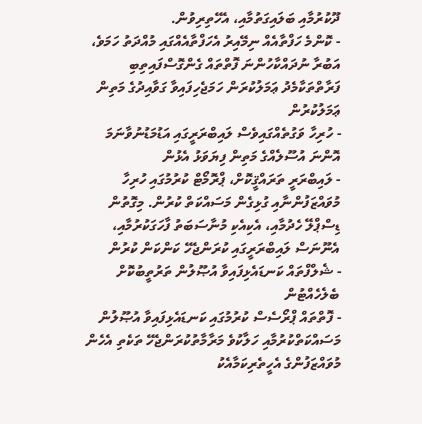ދޫކުރުމާއި ބަލައިގަތުމާއި، އެހޭތިރިވުން.
- ކޮންމެ ހަފްތާއެއް ނިމޭއިރު އެހަފްތާއެއްގައި މުއްދަތު ހަމަވެ، އަބުރާ ނުދައްކާހުންނަ ފޮތްތައް ގެންގޮސްފައިތިބި ފަރާތްތަކާމެދު ޢަމަލުކުރަން ހަމަޖެހިފައިވާ ގަވާއިދުގެ މަތިން ޢަމަލުކުރުން
- ހުރިހާ ވަގުތެއްގައިވެސް ލައިބްރަރީގައި އަޑުމަޑުނުވާނަމަ އޮންނަ އުސޫލެއްގެ މަތިން ފިޔަވަޅު އެޅުން
- ލައިބްރަރީ ތަރައްޤީކޮށް، ޕްރޮމޯޓް ކުރުމުގައި ހުރިހާ މުވައްޒަފުންނާއި ގުޅިގެން މަސައްކަތް ކުރުން. މިގޮތުން ޑިސްޕްލޭ ހެދުމާއި، އެކިއެކި މުނާސަބަތު ފާހަގަކުރުމާއި، އެނޫނަސް ލައިބްރަރީގައި ކުރަންޖެހޭ ކަންކަން ކުރުން
- ޝެލްފްތައް ކަނޑައެޅިފައިވާ އުޞޫލުން ތަރުތީބުކޮށް ބެލެހެއްޓުން
- ފޮތްތައް ޕްރޯސެސް ކުރުމުގައި ކަނޑައެޅިފައިވާ އުޞޫލުން މަސައްކަތްކުރުމާއި ހަލާކުވެ މަރާމާތުކުރަންޖެހޭ ތަކެތި އެހެން މުވައްޒަފުންގެ އެހީތެރިކަމާއެކު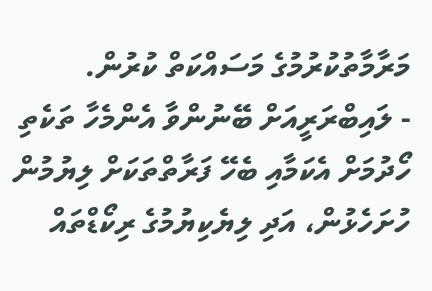މަރާމާތުކުރުމުގެ މަސައްކަތް ކުރުން.
- ލައިބްރަރީއަށް ބޭނުންވާ އެންމެހާ ތަކެތި ހޯދުމަށް އެކަމާއި ބެހޭ ފަރާތްތަކަށް ލިޔުމުން ހުށަހެޅުން، އަދި ލިޔެކިޔުމުގެ ރިކޯޑްތައް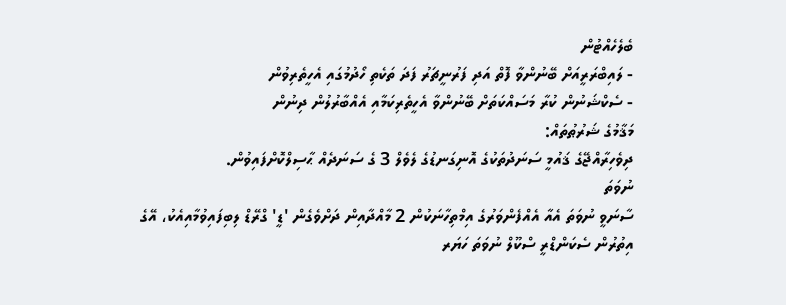ބެލެހެއްޓުން
- ލައިބްރަރީއަށް ބޭނުންވާ ފޮތް އަދި ފަރުނީޗަރު ފަދަ ތަކެތި ހޯދުމުގައި އެހީތެރިވުން
- ސެކްޝަނުން ކުރާ މަސައްކަތަށް ބޭނުންވާ އެހީތެރިކަމާއި އެއްބާރުލުން ދިނުން
މަޤާމުގެ ޝަރުޠުތައް:
ދިވެހިރާއްޖޭގެ ޤައުމީ ސަނަދުތަކުގެ އޮނިގަނޑުގެ ލެވެލް 3 ގެ ސަނަދެއް ޙާސިލްކޮށްފައިވުން.
ނުވަތަ
ސާނަވީ ނުވަތަ އެއާ އެއްފެންވަރުގެ އިމްތިހާނަކުން 2 މާއްދާއިން ދަށްވެގެން 'ޑީ' ގްރޭޑް ލިބިފައިވުމާއިއެކު، އޭގެ އިތުރުން ސެކަންޑްރީ ސްކޫލް ނުވަތަ ހަޔަރ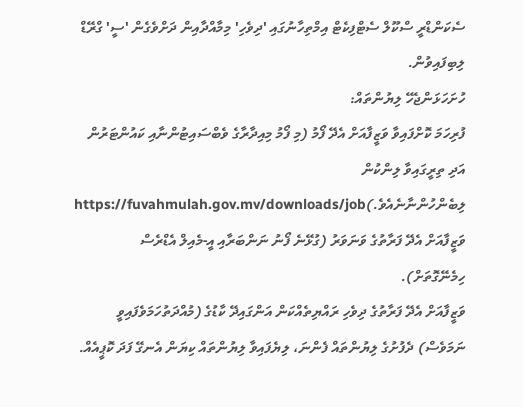ސެކަންޑްރީ ސްކޫލް ސެޓްފިކެޓް އިމްތިހާނުގައި 'ދިވެހި' މިމާއްދާއިން ދަށްވެގެން 'ސީ' ގްރޭޑް ލިބިފައިވުން.
ހުށަހަޅަންޖެހޭ ލިޔުންތައް:
ފުރިހަމަ ކޮށްފައިވާ ވަޒީފާއަށް އެދޭ ފޯމު (މި ފޯމު މިއިދާރާގެ ވެބްސައިޓުންނާއި ކައުންޓަރުން އަދި ތިރީގައިވާ ލިންކުން ލިބެންހުންނާނެއެވެ.)https://fuvahmulah.gov.mv/downloads/job
ވަޒީފާއަށް އެދޭ ފަރާތުގެ ވަނަވަރު (ގުޅޭނެ ފޯނު ނަންބަރާއި އީ-މެއިލް އެޑްރެސް ހިމެނޭގޮތަށް).
ވަޒީފާއަށް އެދޭ ފަރާތުގެ ދިވެހި ރައްޔިތެއްކަން އަންގައިދޭ ކާޑުގެ (މުއްދަތުހަމަވެފައިވީ ނަމަވެސް) ދެފުށުގެ ލިޔުންތައް ފެންނަ، ލިޔެފައިވާ ލިޔުންތައް ކިޔަން އެނގޭ ފަދަ ކޮޕީއެއް.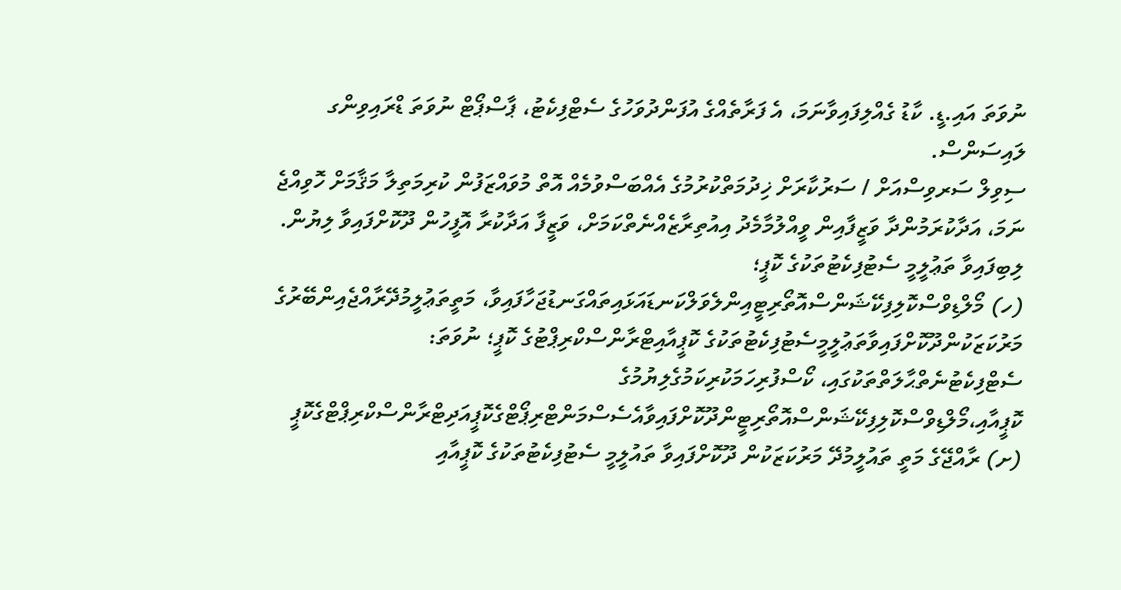ނުވަތަ އައި.ޑީ. ކާޑު ގެއްލިފައިވާނަމަ، އެ ފަރާތެއްގެ އުފަންދުވަހުގެ ސެޓްފިކެޓު، ޕާސްޕޯޓް ނުވަތަ ޑްރައިވިންގ ލައިސަންސް.
ސިވިލް ސަރވިސްއަށް / ސަރުކާރަށް ޚިދުމަތްކުރުމުގެ އެއްބަސްވުމެއް އޮތް މުވައްޒަފުން ކުރިމަތިލާ މަޤާމަށް ހޮވިއްޖެ ނަމަ، އަދާކުރަމުންދާ ވަޒީފާއިން ވީއްލުމާމެދު އިއުތިރާޒެއްނެތްކަމަށް، ވަޒީފާ އަދާކުރާ އޮފީހުން ދޫކޮށްފައިވާ ލިޔުން.
ލިބިފައިވާ ތަޢުލީމީ ސެޓުފިކެޓުތަކުގެ ކޮޕީ؛
(ހ) މޯލްޑިވްސްކޮލިފިކޭޝަންސްއޮތޯރިޓީއިންލެވަލްކަނޑައަޅައިތައްގަނޑުޖަހާފައިވާ، މަތީތަޢުލީމުދޭރާއްޖެއިންބޭރުގެ މަރުކަޒަކުންދޫކޮށްފައިވާތަޢުލީމީސެޓުފިކެޓުތަކުގެ ކޮޕީއާއިޓްރާންސްކްރިޕްޓުގެ ކޮޕީ؛ ނުވަތަ: ސެޓްފިކެޓުނެތްޙާލަތްތަކުގައި، ކޯސްފުރިހަމަކުރިކަމުގެލިޔުމުގެ ކޮޕީއާއި،މޯލްޑިވްސްކޮލިފިކޭޝަންސްއޮތޯރިޓީންދޫކޮށްފައިވާއެސެސްމަންޓްރިޕޯޓްގެކޮޕީއަދިޓްރާންސްކްރިޕްޓްގެކޮޕީ
(ށ) ރާއްޖޭގެ މަތީ ތައުލީމުދޭ މަރުކަޒަކުން ދޫކޮށްފައިވާ ތައުލީމީ ސެޓުފިކެޓުތަކުގެ ކޮޕީއާއި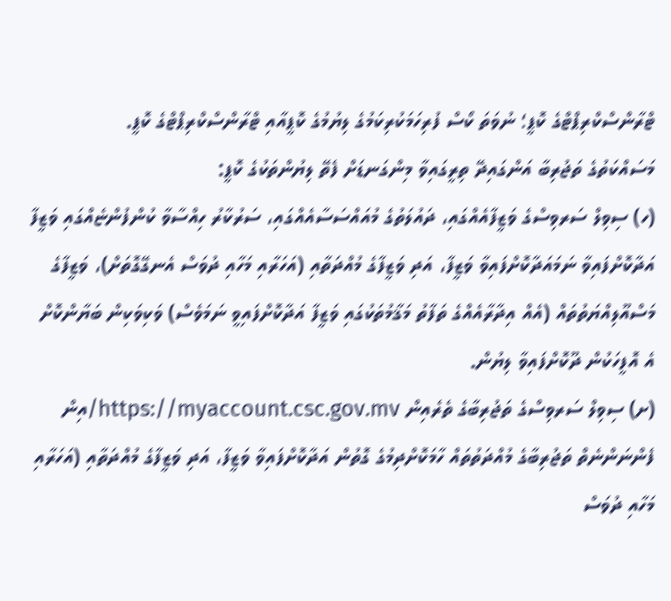ޓްރާންސްކްރިޕްޓްގެ ކޮޕީ؛ ނުވަތަ ކޯސް ފުރިހަމަކުރިކަމުގެ ލިޔުމުގެ ކޮޕީއާއި ޓްރާންސްކްރިޕްޓްގެ ކޮޕީ.
މަސައްކަތުގެ ތަޖުރިބާ އަންގައިދޭ ތިރީގައިވާ މިންގަނޑަށް ފެތޭ ލިޔުންތަކުގެ ކޮޕީ:
(ހ) ސިވިލް ސަރވިސްގެ ވަޒީފާއެއްގައި، ދައުލަތުގެ މުއައްސަސާއެއްގައި، ސަރުކާރު ހިއްސާވާ ކުންފުންޏެއްގައި ވަޒީފާ އަދާކޮށްފައިވާ ނަމައަދާކޮށްފައިވާ ވަޒީފާ، އަދި ވަޒީފާގެ މުއްދަތާއި (އަހަރާއި މަހާއި ދުވަސް އެނގޭގޮތަށް)، ވަޒީފާގެ މަސްއޫލިއްޔަތުތައް (އެއް އިދާރާއެއްގެ ތަފާތު މަޤާމުތަކުގައި ވަޒީފާ އަދާކޮށްފައިވީ ނަމަވެސް) ވަކިވަކިން ބަޔާންކޮށް އެ އޮފީހަކުން ދޫކޮށްފައިވާ ލިޔުން.
(ށ) ސިވިލް ސަރވިސްގެ ތަޖުރިބާގެ ތެރެއިން https://myaccount.csc.gov.mv/އިން ފެންނަންނެތް ތަޖުރިބާގެ މުއްދަތުތައް ހާމަކޮށްދިމުގެ ގޮތުން އަދާކޮށްފައިވާ ވަޒީފާ، އަދި ވަޒީފާގެ މުއްދަތާއި (އަހަރާއި މަހާއި ދުވަސް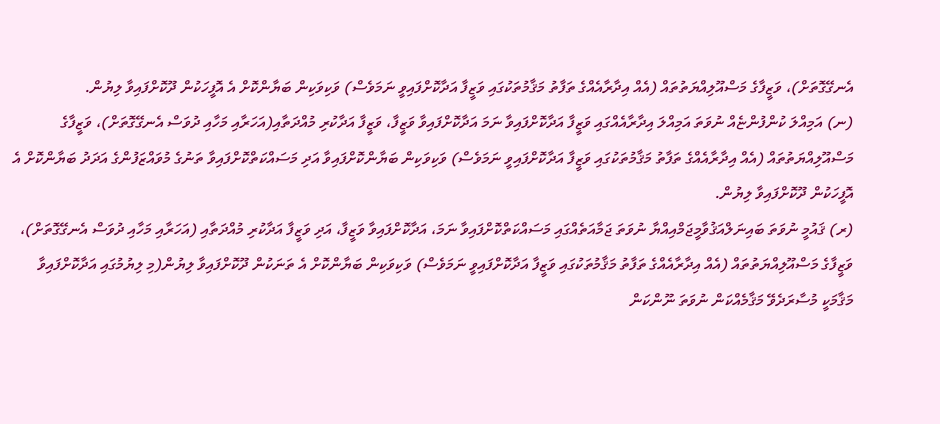އެނގޭގޮތަށް)، ވަޒީފާގެ މަސްއޫލިއްޔަތުތައް (އެއް އިދާރާއެއްގެ ތަފާތު މަޤާމުތަކުގައި ވަޒީފާ އަދާކޮށްފައިވީ ނަމަވެސް) ވަކިވަކިން ބަޔާންކޮށް އެ އޮފީހަކުން ދޫކޮށްފައިވާ ލިޔުން.
(ނ) އަމިއްލަ ކުންފުންޏެއް ނުވަތަ އަމިއްލަ އިދާރާއެއްގައި ވަޒީފާ އަދާކޮށްފައިވާ ނަމަ އަދާކޮށްފައިވާ ވަޒީފާ، ވަޒީފާ އަދާކުރި މުއްދަތާއި(އަހަރާއި މަހާއި ދުވަސް އެނގޭގޮތަށް)، ވަޒީފާގެ މަސްއޫލިއްޔަތުތައް (އެއް އިދާރާއެއްގެ ތަފާތު މަޤާމުތަކުގައި ވަޒީފާ އަދާކޮށްފައިވީ ނަމަވެސް) ވަކިވަކިން ބަޔާންކޮށްފައިވާ އަދި މަސައްކަތްކޮށްފައިވާ ތަނުގެ މުވައްޒަފުންގެ އަދަދު ބަޔާންކޮށް އެ އޮފީހަކުން ދޫކޮށްފައިވާ ލިޔުން.
(ރ) ޤައުމީ ނުވަތަ ބައިނަލްއަޤުވާމީޖަމްއިއްޔާ ނުވަތަ ޖަމާއަތެއްގައި މަސައްކަތްކޮށްފައިވާ ނަމަ، އަދާކޮށްފައިވާ ވަޒީފާ، އަދި ވަޒީފާ އަދާކުރި މުއްދަތާއި (އަހަރާއި މަހާއި ދުވަސް އެނގޭގޮތަށް)، ވަޒީފާގެ މަސްއޫލިއްޔަތުތައް (އެއް އިދާރާއެއްގެ ތަފާތު މަޤާމުތަކުގައި ވަޒީފާ އަދާކޮށްފައިވީ ނަމަވެސް) ވަކިވަކިން ބަޔާންކޮށް އެ ތަނަކުން ދޫކޮށްފައިވާ ލިޔުން(މި ލިޔުމުގައި އަދާކޮށްފައިވާ މަޤާމަކީ މުސާރަދެވޭ މަޤާމެއްކަން ނުވަތަ ނޫންކަން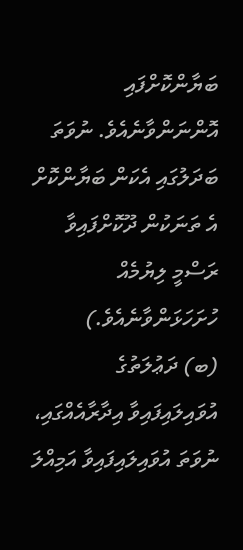ބަޔާންކޮށްފައި އޮންނަންވާނެއެވެ. ނުވަތަ ބަދަލުގައި އެކަން ބަޔާންކޮށް އެ ތަނަކުން ދޫކޮށްފައިވާ ރަސްމީ ލިޔުމެއް ހުށަހަޅަންވާނެއެވެ.)
(ބ) ދަޢުލަތުގެ އުވައިލައިފައިވާ އިދާރާއެއްގައި، ނުވަތަ އުވައިލައިފައިވާ އަމިއްލަ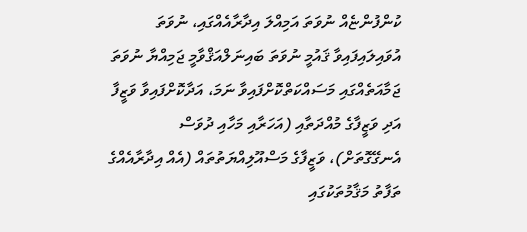ކުންފުންޏެއް ނުވަތަ އަމިއްލަ އިދާރާއެއްގައި، ނުވަތަ އުވައިލައިފައިވާ ޤައުމީ ނުވަތަ ބައިނަލްއަޤްވާމީ ޖަމިއްޔާ ނުވަތަ ޖަމާއަތެއްގައި މަސައްކަތްކޮށްފައިވާ ނަމަ، އަދާކޮށްފައިވާ ވަޒީފާ އަދި ވަޒީފާގެ މުއްދަތާއި (އަހަރާއި މަހާއި ދުވަސް އެނގޭގޮތަށް)، ވަޒީފާގެ މަސްއޫލިއްޔަތުތައް (އެއް އިދާރާއެއްގެ ތަފާތު މަޤާމުތަކުގައި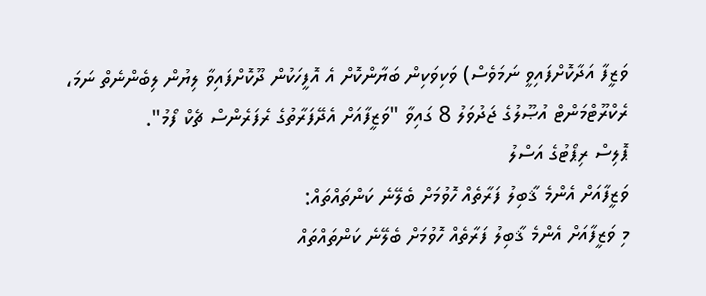ވަޒީފާ އަދާކޮށްފައިވީ ނަމަވެސް) ވަކިވަކިން ބަޔާންކޮށް އެ އޮފީހަކުން ދޫކޮށްފައިވާ ލިޔުން ލިބެންނެތް ނަމަ، ރެކްރޫޓްމަންޓް އުޞޫލުގެ ޖަދުވަލު 8 ގައިވާ "ވަޒީފާއަށް އެދޭފަރާތުގެ ރެފަރެންސް ޗެކް ފޯމު".
ޕޮލިސް ރިޕޯޓުގެ އަސްލު
ވަޒީފާއަށް އެންމެ ޤާބިލު ފަރާތެއް ހޮވުމަށް ބެލޭނެ ކަންތައްތައް:
މި ވަޒީފާއަށް އެންމެ ޤާބިލު ފަރާތެއް ހޮވުމަށް ބެލޭނެ ކަންތައްތައް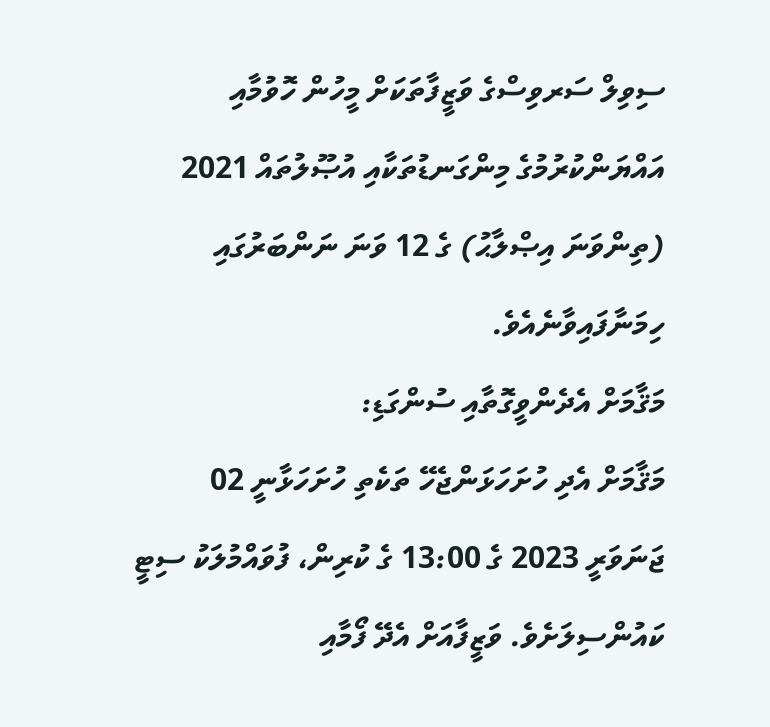ސިވިލް ސަރވިސްގެ ވަޒީފާތަކަށް މީހުން ހޮވުމާއި އައްޔަންކުރުމުގެ މިންގަނޑުތަކާއި އުޞޫލުތައް 2021 (ތިންވަނަ އިޞްލާޙު) ގެ 12 ވަނަ ނަންބަރުގައި ހިމަނާފައިވާނެއެވެ.
މަޤާމަށް އެދެންވީގޮތާއި ސުންގަޑި:
މަޤާމަށް އެދި ހުށަހަޅަންޖެހޭ ތަކެތި ހުށަހަޅާނީ 02 ޖަނަވަރީ 2023 ގެ 13:00 ގެ ކުރިން، ފުވައްމުލަކު ސިޓީ ކައުންސިލަށެވެ. ވަޒީފާއަށް އެދޭ ފޯމާއި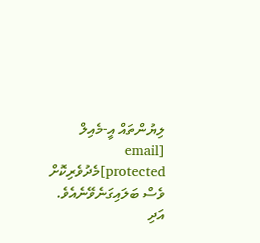ލިޔުންތައް އީ-މެއިލް [email protected]މެދުވެރިކޮށް ވެސް ބަލައިގަނެވޭނެއެވެ.
އަދި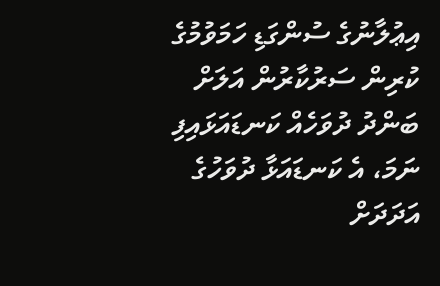އިޢުލާނުގެ ސުންގަޑި ހަމަވުމުގެ ކުރިން ސަރުކާރުން އަލަށް ބަންދު ދުވަހެއް ކަނޑައަޅައިފި ނަމަ، އެ ކަނޑައަޅާ ދުވަހުގެ އަދަދަށް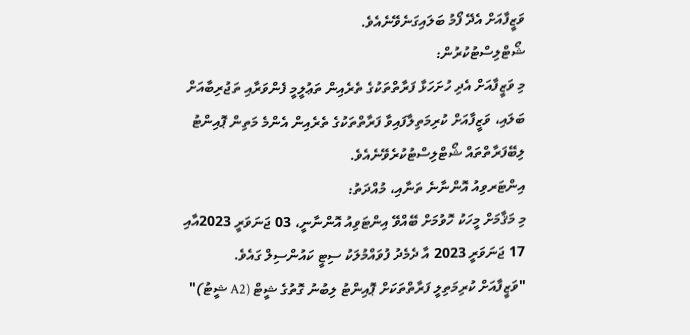ވަޒީފާއަށް އެދޭ ފޯމު ބަލައިގަނެވޭނެއެވެ.
ޝޯޓްލިސްޓުކުރުން:
މި ވަޒީފާއަށް އެދި ހުށަހަޅާ ފަރާތްތަކުގެ ތެރެއިން ތަޢުލީމީ ފެންވަރާއި ތަޖުރިބާއަށް ބަލައި، ވަޒީފާއަށް ކުރިމަތިލާފައިވާ ފަރާތްތަކުގެ ތެރެއިން އެންމެ މަތިން ޕޮއިންޓު ލިބޭފަރާތްތައް ޝޯޓްލިސްޓުކުރެވޭނެއެވެ.
އިންޓަރވިއު އޮންނާނެ ތަނާއި، މުއްދަތު:
މި މަޤާމަށް މީހަކު ހޮވުމަށް ބޭއްވޭ އިންޓަވިއު އޮންނާނީ، 03 ޖަނަވަރީ 2023އާއި 17 ޖަނަވަރީ 2023 އާ ދެމެދު ފުވައްމުލަކު ސިޓީ ކައުންސިލް ގައެވެ.
"ވަޒީފާއަށް ކުރިމަތިލީ ފަރާތްތަކަށް ޕޮއިންޓު ލިބުނު ގޮތުގެ ޝީޓް (A2 ޝީޓު)"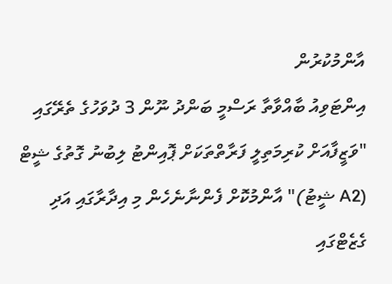އާންމުކުރުން
އިންޓަވިއު ބާއްވާތާ ރަސްމީ ބަންދު ނޫން 3 ދުވަހުގެ ތެރޭގައި "ވަޒީފާއަށް ކުރިމަތިލީ ފަރާތްތަކަށް ޕޮއިންޓު ލިބުނު ގޮތުގެ ޝީޓް (A2 ޝީޓު)" އާންމުކޮށް ފެންނާނެހެން މި އިދާރާގައި އަދި ގެޒެޓްގައި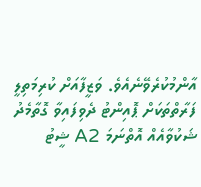އާންމުކުރެވޭނެއެވެ. ވަޒީފާއަށް ކުރިމަތިލީ ފަރާތްތަކަށް ޕޮއިންޓު ދެވިފައިވާ ގޮތާމެދު ޝަކުވާއެއް އޮތްނަމަ A2 ޝީޓު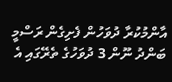އާންމުކުރާ ދުވަހުން ފެށިގެން ރަސްމީ ބަންދު ނޫން 3 ދުވަހުގެ ތެރޭގައި އެ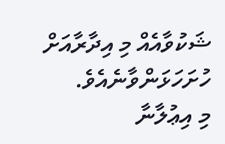ޝަކުވާއެއް މި އިދާރާއަށް ހުށަހަޅަންވާނެއެވެ.
މި އިޢުލާނާ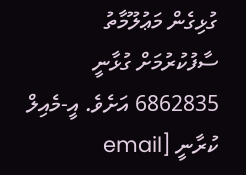ގުޅިގެން މަޢުލޫމާތު ސާފުކުރުމަށް ގުޅާނީ 6862835 އަށެވެ. އީ-މެއިލް ކުރާނީ [email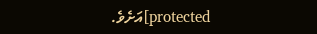protected]އަށެވެ.